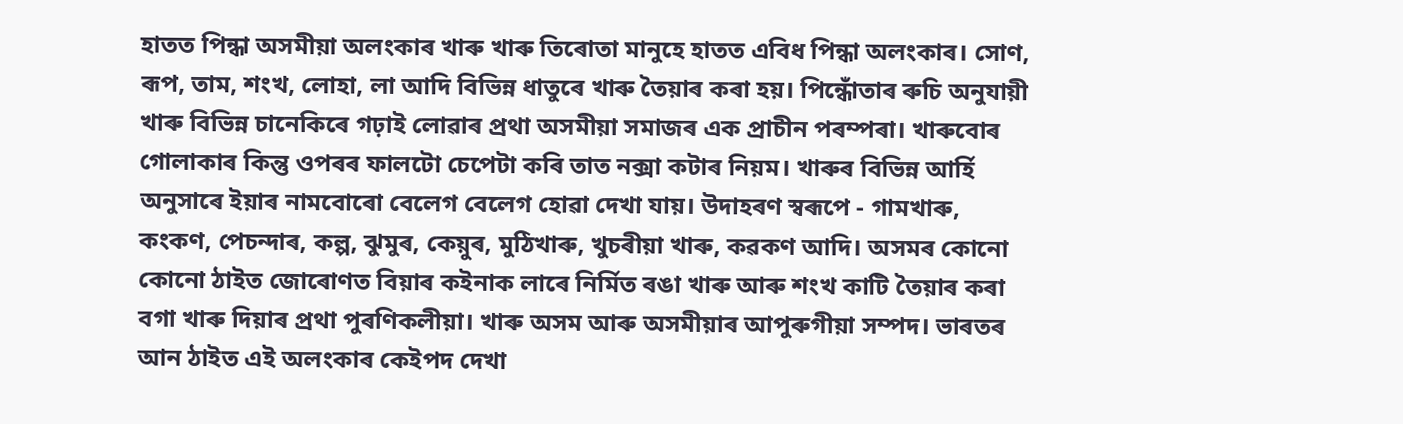হাতত পিন্ধা অসমীয়া অলংকাৰ খাৰু খাৰু তিৰোতা মানুহে হাতত এবিধ পিন্ধা অলংকাৰ। সোণ, ৰূপ, তাম, শংখ, লোহা, লা আদি বিভিন্ন ধাতুৰে খাৰু তৈয়াৰ কৰা হয়। পিন্ধোঁতাৰ ৰুচি অনুযায়ী খাৰু বিভিন্ন চানেকিৰে গঢ়াই লোৱাৰ প্ৰথা অসমীয়া সমাজৰ এক প্রাচীন পৰম্পৰা। খাৰুবোৰ গোলাকাৰ কিন্তু ওপৰৰ ফালটো চেপেটা কৰি তাত নক্সা কটাৰ নিয়ম। খাৰুৰ বিভিন্ন আৰ্হি অনুসাৰে ইয়াৰ নামবোৰো বেলেগ বেলেগ হোৱা দেখা যায়। উদাহৰণ স্বৰূপে - গামখাৰু, কংকণ, পেচন্দাৰ, কল্প, ঝুমুৰ, কেয়ুৰ, মুঠিখাৰু, খুচৰীয়া খাৰু, কৱকণ আদি। অসমৰ কোনো কোনো ঠাইত জোৰোণত বিয়াৰ কইনাক লাৰে নিৰ্মিত ৰঙা খাৰু আৰু শংখ কাটি তৈয়াৰ কৰা বগা খাৰু দিয়াৰ প্ৰথা পুৰণিকলীয়া। খাৰু অসম আৰু অসমীয়াৰ আপুৰুগীয়া সম্পদ। ভাৰতৰ আন ঠাইত এই অলংকাৰ কেইপদ দেখা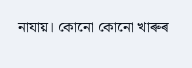নাযায়। কোনো কোনো খাৰুৰ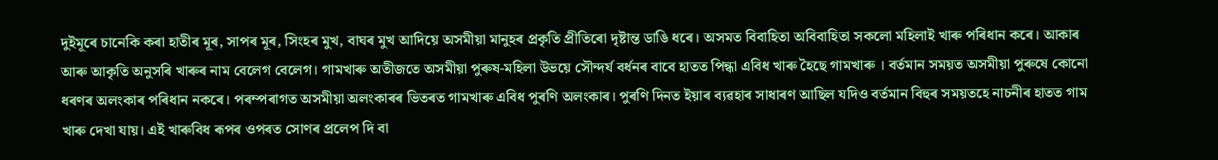দুইমূৰে চানেকি কৰা হাতীৰ মূৰ, সাপৰ মূৰ, সিংহৰ মুখ, বাঘৰ মুখ আদিয়ে অসমীয়া মানুহৰ প্ৰকৃতি প্ৰীতিৰো দৃষ্টান্ত ডাঙি ধৰে। অসমত বিবাহিতা অবিবাহিতা সকলো মহিলাই খাৰু পৰিধান কৰে। আকাৰ আৰু আকৃতি অনুসৰি খাৰুৰ নাম বেলেগ বেলেগ। গামখাৰু অতীজতে অসমীয়া পুৰুষ-মহিলা উভয়ে সৌন্দৰ্য বৰ্ধনৰ বাবে হাতত পিন্ধা এবিধ খাৰু হৈছে গামখাৰু । বৰ্তমান সময়ত অসমীয়া পুৰুষে কোনো ধৰণৰ অলংকাৰ পৰিধান নকৰে। পৰম্পৰাগত অসমীয়া অলংকাৰৰ ভিতৰত গামখাৰু এবিধ পুৰণি অলংকাৰ। পুৰণি দিনত ইয়াৰ ব্যৱহাৰ সাধাৰণ আছিল যদিও বৰ্তমান বিহুৰ সময়তহে নাচনীৰ হাতত গাম খাৰু দেখা যায়। এই খাৰুবিধ ৰূপৰ ওপৰত সোণৰ প্ৰলেপ দি বা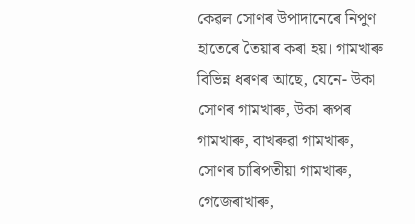কেৱল সোণৰ উপাদানেৰে নিপুণ হাতেৰে তৈয়াৰ কৰা হয়। গামখাৰু বিভিন্ন ধৰণৰ আছে, যেনে- উকা সোণৰ গামখাৰু, উকা ৰূপৰ গামখাৰু, বাখৰুৱা গামখাৰু, সোণৰ চাৰিপতীয়া গামখাৰু, গেজেৰাখাৰু,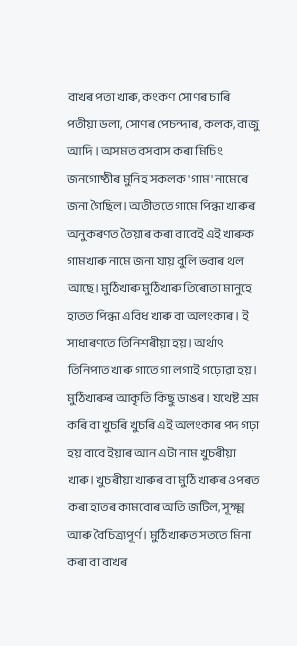বাখৰ পতা খাৰু, কংকণ সোণৰ চাৰি পতীয়া ডলা, সোণৰ পেচন্দাৰ, কলক, বাজু আদি । অসমত বসবাস কৰা মিচিং জনগোষ্ঠীৰ মুনিহ সকলক 'গাম' নামেৰে জনা গৈছিল। অতীততে গামে পিন্ধা খাৰুৰ অনুকৰণত তৈয়াৰ কৰা বাবেই এই খাৰুক গামখাৰু নামে জনা যায় বুলি ভবাৰ থল আছে। মুঠিখাৰু মুঠিখাৰু তিৰোতা মানুহে হাতত পিন্ধা এবিধ খাৰু বা অলংকাৰ। ই সাধাৰণতে তিনিশৰীয়া হয়। অর্থাৎ তিনিপাত খাৰু গাতে গা লগাই গঢ়োৱা হয়। মুঠিখাৰুৰ আকৃতি কিছু ডাঙৰ। যথেষ্ট শ্ৰম কৰি বা খুচৰি খুচৰি এই অলংকাৰ পদ গঢ়া হয় বাবে ইয়াৰ আন এটা নাম খুচৰীয়া খাৰু। খুচৰীয়া খাৰুৰ বা মুঠি খাৰুৰ ওপৰত কৰা হাতৰ কামবোৰ অতি জটিল, সূক্ষ্ম আৰু বৈচিত্র্যপূর্ণ। মুঠিখাৰুত সততে মিনা কৰা বা বাখৰ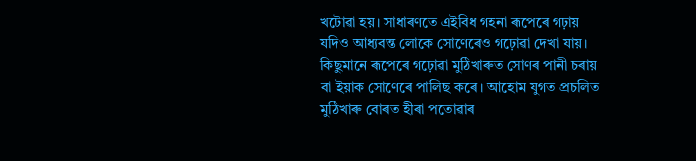খটোৱা হয়। সাধাৰণতে এইবিধ গহনা ৰূপেৰে গঢ়ায় যদিও আধ্যবন্ত লোকে সোণেৰেও গঢ়োৱা দেখা যায়। কিছুমানে ৰূপেৰে গঢ়োৱা মুঠিখাৰুত সোণৰ পানী চৰায় বা ইয়াক সোণেৰে পালিছ কৰে। আহোম যুগত প্রচলিত মুঠিখাৰু বোৰত হীৰা পতোৱাৰ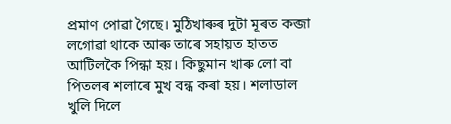প্ৰমাণ পোৱা গৈছে। মুঠিখাৰুৰ দুটা মূৰত কব্জা লগোৱা থাকে আৰু তাৰে সহায়ত হাতত আটিলকৈ পিন্ধা হয়। কিছুমান খাৰু লো বা পিতলৰ শলাৰে মুখ বন্ধ কৰা হয়। শলাডাল খুলি দিলে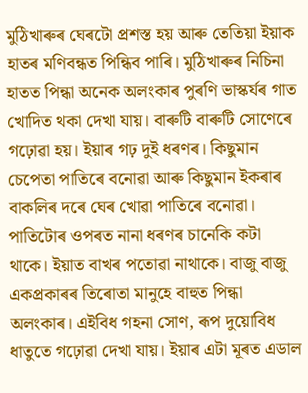মুঠিখাৰুৰ ঘেৰটো প্রশস্ত হয় আৰু তেতিয়া ইয়াক হাতৰ মণিবন্ধত পিন্ধিব পাৰি। মুঠিখাৰুৰ নিচিনা হাতত পিন্ধা অনেক অলংকাৰ পুৰণি ভাস্কৰ্যৰ গাত খোদিত থকা দেখা যায়। বাৰুটি বাৰুটি সোণেৰে গঢ়োৱা হয়। ইয়াৰ গঢ় দুই ধৰণৰ। কিছুমান চেপেতা পাতিৰে বনোৱা আৰু কিছুমান ইকৰাৰ বাকলিৰ দৰে ঘেৰ খোৱা পাতিৰে বনোৱা। পাতিটোৰ ওপৰত নানা ধৰণৰ চানেকি কটা থাকে। ইয়াত বাখৰ পতোৱা নাথাকে। বাজু বাজু একপ্ৰকাৰৰ তিৰোতা মানুহে বাহুত পিন্ধা অলংকাৰ। এইবিধ গহনা সোণ, ৰূপ দুয়োবিধ ধাতুতে গঢ়োৱা দেখা যায়। ইয়াৰ এটা মূৰত এডাল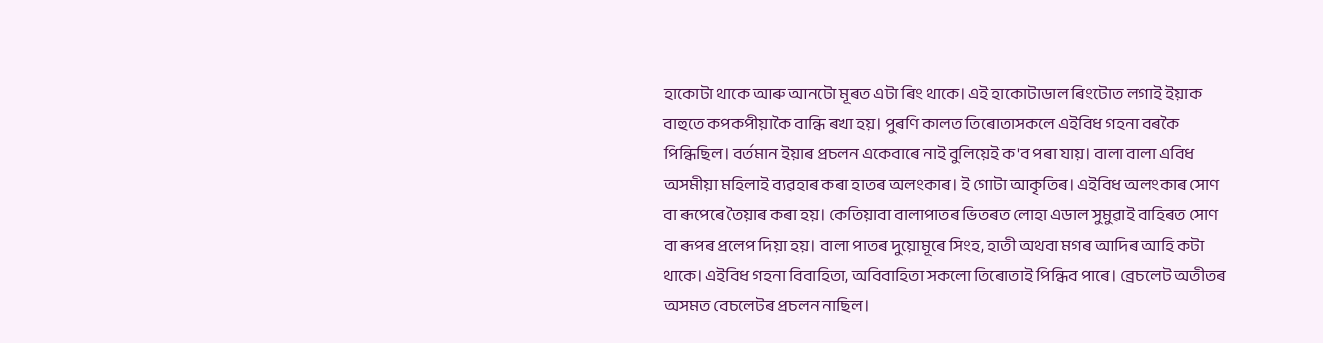হাকোটা থাকে আৰু আনটো মূৰত এটা ৰিং থাকে। এই হাকোটাডাল ৰিংটোত লগাই ইয়াক বাহুতে কপকপীয়াকৈ বান্ধি ৰখা হয়। পুৰণি কালত তিৰোতাসকলে এইবিধ গহনা বৰকৈ পিন্ধিছিল। বর্তমান ইয়াৰ প্ৰচলন একেবাৰে নাই বুলিয়েই ক'ব পৰা যায়। বালা বালা এবিধ অসমীয়া মহিলাই ব্যৱহাৰ কৰা হাতৰ অলংকাৰ। ই গোটা আকৃতিৰ। এইবিধ অলংকাৰ সোণ বা ৰূপেৰে তৈয়াৰ কৰা হয়। কেতিয়াবা বালাপাতৰ ভিতৰত লোহা এডাল সুমুৱাই বাহিৰত সোণ বা ৰূপৰ প্ৰলেপ দিয়া হয়। বালা পাতৰ দুয়োমূৰে সিংহ, হাতী অথবা মগৰ আদিৰ আহি কটা থাকে। এইবিধ গহনা বিবাহিতা, অবিবাহিতা সকলো তিৰোতাই পিন্ধিব পাৰে। ব্ৰেচলেট অতীতৰ অসমত বেচলেটৰ প্রচলন নাছিল।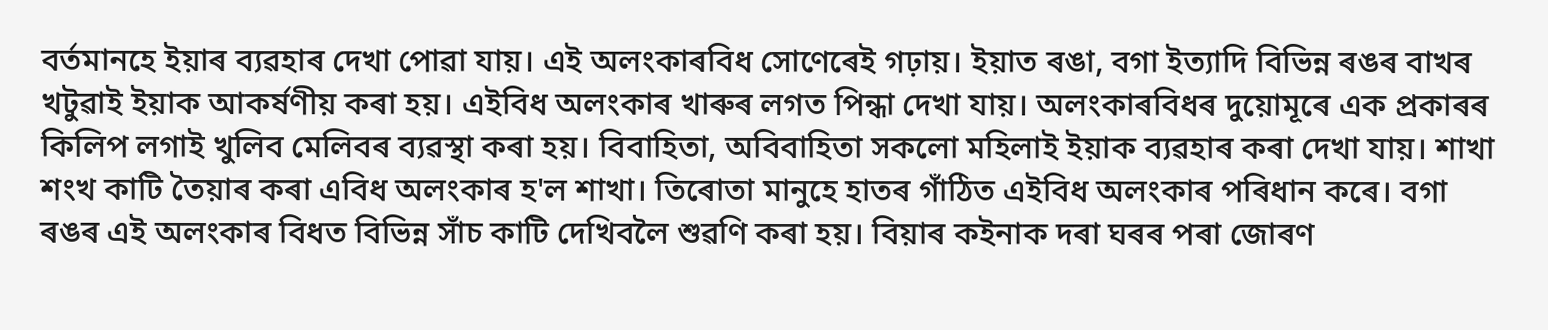বর্তমানহে ইয়াৰ ব্যৱহাৰ দেখা পোৱা যায়। এই অলংকাৰবিধ সোণেৰেই গঢ়ায়। ইয়াত ৰঙা, বগা ইত্যাদি বিভিন্ন ৰঙৰ বাখৰ খটুৱাই ইয়াক আকর্ষণীয় কৰা হয়। এইবিধ অলংকাৰ খাৰুৰ লগত পিন্ধা দেখা যায়। অলংকাৰবিধৰ দুয়োমূৰে এক প্ৰকাৰৰ কিলিপ লগাই খুলিব মেলিবৰ ব্যৱস্থা কৰা হয়। বিবাহিতা, অবিবাহিতা সকলো মহিলাই ইয়াক ব্যৱহাৰ কৰা দেখা যায়। শাখা শংখ কাটি তৈয়াৰ কৰা এবিধ অলংকাৰ হ'ল শাখা। তিৰোতা মানুহে হাতৰ গাঁঠিত এইবিধ অলংকাৰ পৰিধান কৰে। বগা ৰঙৰ এই অলংকাৰ বিধত বিভিন্ন সাঁচ কাটি দেখিবলৈ শুৱণি কৰা হয়। বিয়াৰ কইনাক দৰা ঘৰৰ পৰা জোৰণ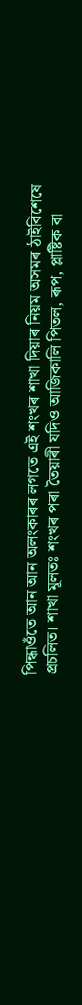পিন্ধাওঁতে আন আন অলংকাৰৰ লগতে এই শংখৰ শাখা দিয়াৰ নিয়ম অসমৰ ঠাইবিশেষে প্রচলিত। শাখা মূলতঃ শংখৰ পৰা তৈয়াৰী যদিও আজিকালি পিতল, ৰূপ, প্লাষ্টিক বা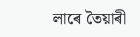লাৰে তৈয়াৰী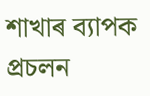শাখাৰ ব্যাপক প্রচলন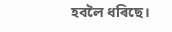হবলৈ ধৰিছে।